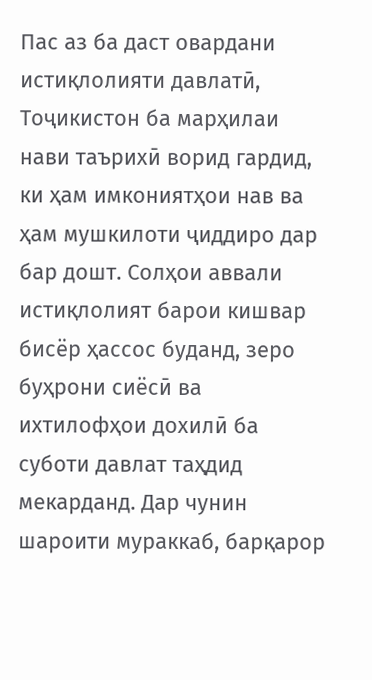Пас аз ба даст овардани истиқлолияти давлатӣ, Тоҷикистон ба марҳилаи нави таърихӣ ворид гардид, ки ҳам имкониятҳои нав ва ҳам мушкилоти ҷиддиро дар бар дошт. Солҳои аввали истиқлолият барои кишвар бисёр ҳассос буданд, зеро буҳрони сиёсӣ ва ихтилофҳои дохилӣ ба суботи давлат таҳдид мекарданд. Дар чунин шароити мураккаб, барқарор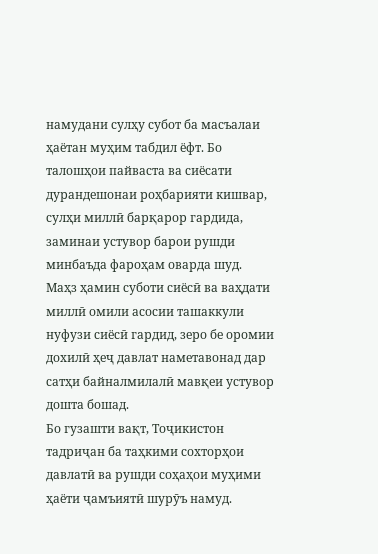намудани сулҳу субот ба масъалаи ҳаётан муҳим табдил ёфт. Бо талошҳои пайваста ва сиёсати дурандешонаи роҳбарияти кишвар, сулҳи миллӣ барқарор гардида, заминаи устувор барои рушди минбаъда фароҳам оварда шуд. Маҳз ҳамин суботи сиёсӣ ва ваҳдати миллӣ омили асосии ташаккули нуфузи сиёсӣ гардид, зеро бе оромии дохилӣ ҳеҷ давлат наметавонад дар сатҳи байналмилалӣ мавқеи устувор дошта бошад.
Бо гузашти вақт, Тоҷикистон тадриҷан ба таҳкими сохторҳои давлатӣ ва рушди соҳаҳои муҳими ҳаёти ҷамъиятӣ шурӯъ намуд.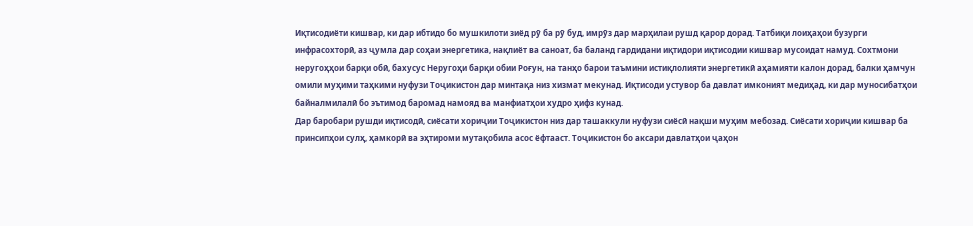Иқтисодиёти кишвар, ки дар ибтидо бо мушкилоти зиёд рӯ ба рӯ буд, имрӯз дар марҳилаи рушд қарор дорад. Татбиқи лоиҳаҳои бузурги инфрасохторӣ, аз ҷумла дар соҳаи энергетика, нақлиёт ва саноат, ба баланд гардидани иқтидори иқтисодии кишвар мусоидат намуд. Сохтмони неругоҳҳои барқи обӣ, бахусус Неругоҳи барқи обии Роғун, на танҳо барои таъмини истиқлолияти энергетикӣ аҳамияти калон дорад, балки ҳамчун омили муҳими таҳкими нуфузи Тоҷикистон дар минтақа низ хизмат мекунад. Иқтисоди устувор ба давлат имконият медиҳад, ки дар муносибатҳои байналмилалӣ бо эътимод баромад намояд ва манфиатҳои худро ҳифз кунад.
Дар баробари рушди иқтисодӣ, сиёсати хориҷии Тоҷикистон низ дар ташаккули нуфузи сиёсӣ нақши муҳим мебозад. Сиёсати хориҷии кишвар ба принсипҳои сулҳ, ҳамкорӣ ва эҳтироми мутақобила асос ёфтааст. Тоҷикистон бо аксари давлатҳои ҷаҳон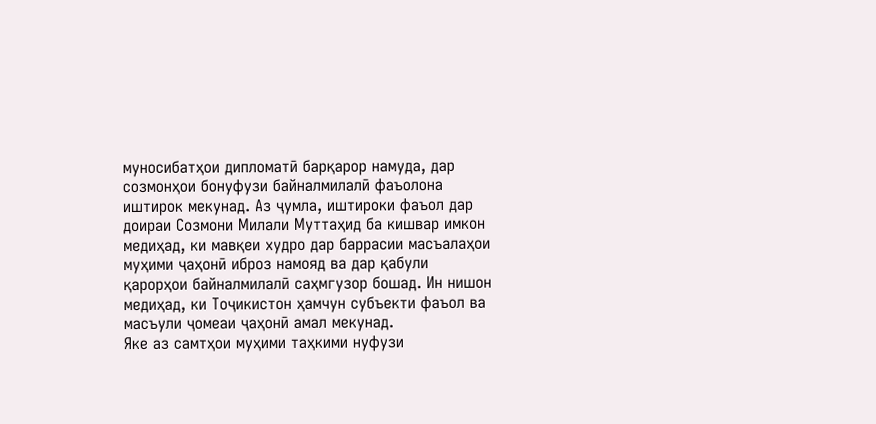муносибатҳои дипломатӣ барқарор намуда, дар созмонҳои бонуфузи байналмилалӣ фаъолона иштирок мекунад. Аз ҷумла, иштироки фаъол дар доираи Созмони Милали Муттаҳид ба кишвар имкон медиҳад, ки мавқеи худро дар баррасии масъалаҳои муҳими ҷаҳонӣ иброз намояд ва дар қабули қарорҳои байналмилалӣ саҳмгузор бошад. Ин нишон медиҳад, ки Тоҷикистон ҳамчун субъекти фаъол ва масъули ҷомеаи ҷаҳонӣ амал мекунад.
Яке аз самтҳои муҳими таҳкими нуфузи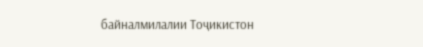байналмилалии Тоҷикистон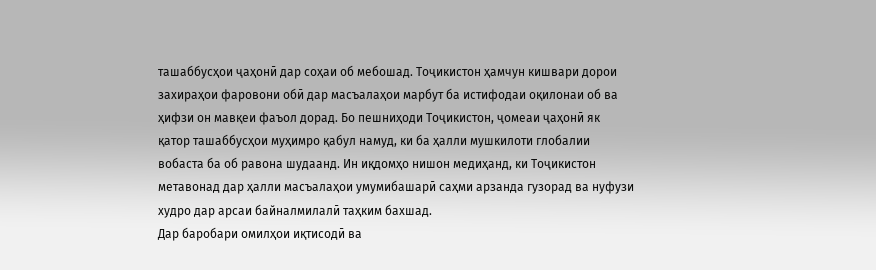ташаббусҳои ҷаҳонӣ дар соҳаи об мебошад. Тоҷикистон ҳамчун кишвари дорои захираҳои фаровони обӣ дар масъалаҳои марбут ба истифодаи оқилонаи об ва ҳифзи он мавқеи фаъол дорад. Бо пешниҳоди Тоҷикистон, ҷомеаи ҷаҳонӣ як қатор ташаббусҳои муҳимро қабул намуд, ки ба ҳалли мушкилоти глобалии вобаста ба об равона шудаанд. Ин иқдомҳо нишон медиҳанд, ки Тоҷикистон метавонад дар ҳалли масъалаҳои умумибашарӣ саҳми арзанда гузорад ва нуфузи худро дар арсаи байналмилалӣ таҳким бахшад.
Дар баробари омилҳои иқтисодӣ ва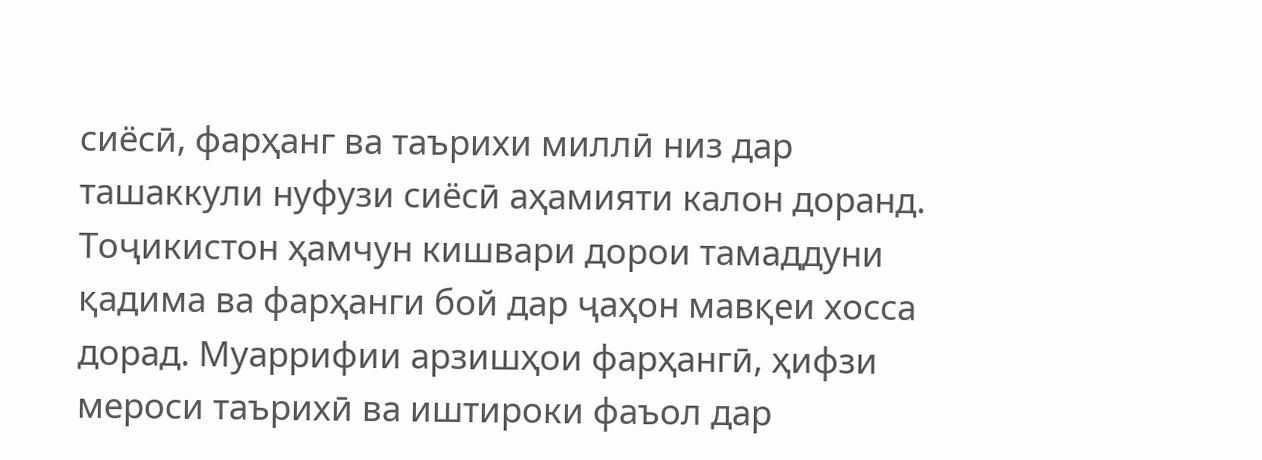сиёсӣ, фарҳанг ва таърихи миллӣ низ дар ташаккули нуфузи сиёсӣ аҳамияти калон доранд. Тоҷикистон ҳамчун кишвари дорои тамаддуни қадима ва фарҳанги бой дар ҷаҳон мавқеи хосса дорад. Муаррифии арзишҳои фарҳангӣ, ҳифзи мероси таърихӣ ва иштироки фаъол дар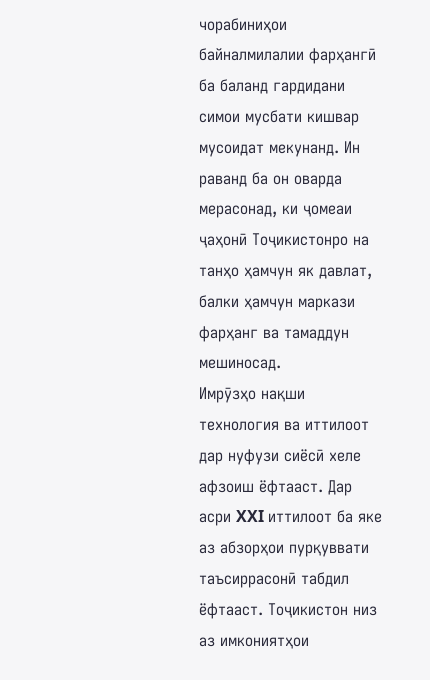чорабиниҳои байналмилалии фарҳангӣ ба баланд гардидани симои мусбати кишвар мусоидат мекунанд. Ин раванд ба он оварда мерасонад, ки ҷомеаи ҷаҳонӣ Тоҷикистонро на танҳо ҳамчун як давлат, балки ҳамчун маркази фарҳанг ва тамаддун мешиносад.
Имрӯзҳо нақши технология ва иттилоот дар нуфузи сиёсӣ хеле афзоиш ёфтааст. Дар асри XXI иттилоот ба яке аз абзорҳои пурқуввати таъсиррасонӣ табдил ёфтааст. Тоҷикистон низ аз имкониятҳои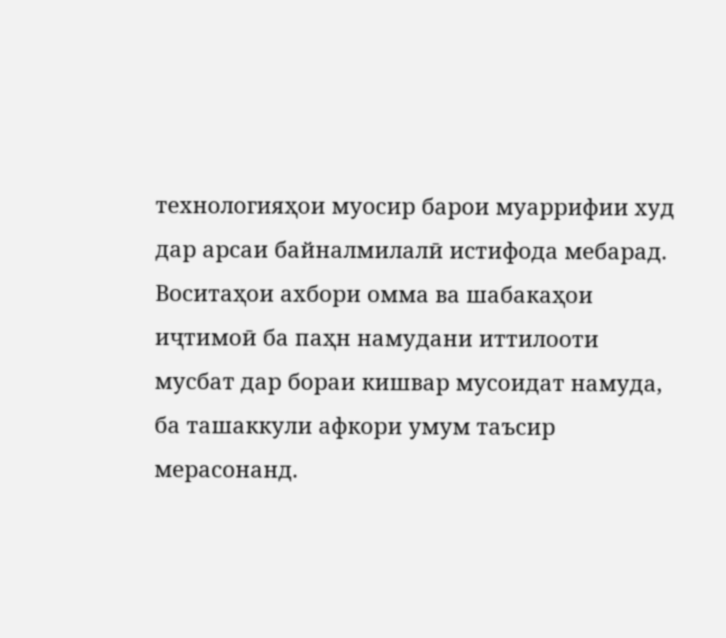технологияҳои муосир барои муаррифии худ дар арсаи байналмилалӣ истифода мебарад. Воситаҳои ахбори омма ва шабакаҳои иҷтимоӣ ба паҳн намудани иттилооти мусбат дар бораи кишвар мусоидат намуда, ба ташаккули афкори умум таъсир мерасонанд.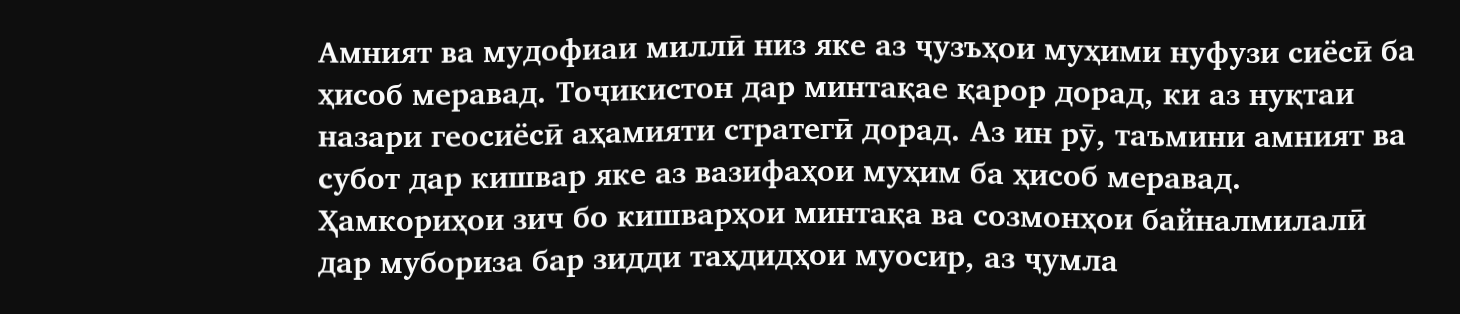Амният ва мудофиаи миллӣ низ яке аз ҷузъҳои муҳими нуфузи сиёсӣ ба ҳисоб меравад. Тоҷикистон дар минтақае қарор дорад, ки аз нуқтаи назари геосиёсӣ аҳамияти стратегӣ дорад. Аз ин рӯ, таъмини амният ва субот дар кишвар яке аз вазифаҳои муҳим ба ҳисоб меравад. Ҳамкориҳои зич бо кишварҳои минтақа ва созмонҳои байналмилалӣ дар мубориза бар зидди таҳдидҳои муосир, аз ҷумла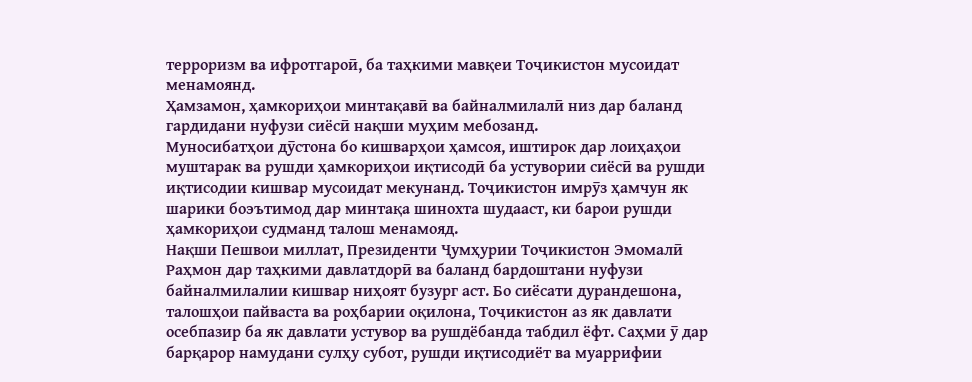терроризм ва ифротгароӣ, ба таҳкими мавқеи Тоҷикистон мусоидат менамоянд.
Ҳамзамон, ҳамкориҳои минтақавӣ ва байналмилалӣ низ дар баланд гардидани нуфузи сиёсӣ нақши муҳим мебозанд.
Муносибатҳои дӯстона бо кишварҳои ҳамсоя, иштирок дар лоиҳаҳои муштарак ва рушди ҳамкориҳои иқтисодӣ ба устувории сиёсӣ ва рушди иқтисодии кишвар мусоидат мекунанд. Тоҷикистон имрӯз ҳамчун як шарики боэътимод дар минтақа шинохта шудааст, ки барои рушди ҳамкориҳои судманд талош менамояд.
Нақши Пешвои миллат, Президенти Ҷумҳурии Тоҷикистон Эмомалӣ Раҳмон дар таҳкими давлатдорӣ ва баланд бардоштани нуфузи байналмилалии кишвар ниҳоят бузург аст. Бо сиёсати дурандешона, талошҳои пайваста ва роҳбарии оқилона, Тоҷикистон аз як давлати осебпазир ба як давлати устувор ва рушдёбанда табдил ёфт. Саҳми ӯ дар барқарор намудани сулҳу субот, рушди иқтисодиёт ва муаррифии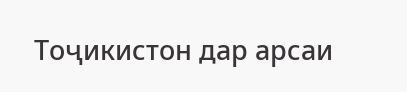Тоҷикистон дар арсаи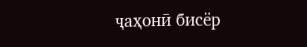ҷаҳонӣ бисёр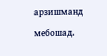арзишманд мебошад.